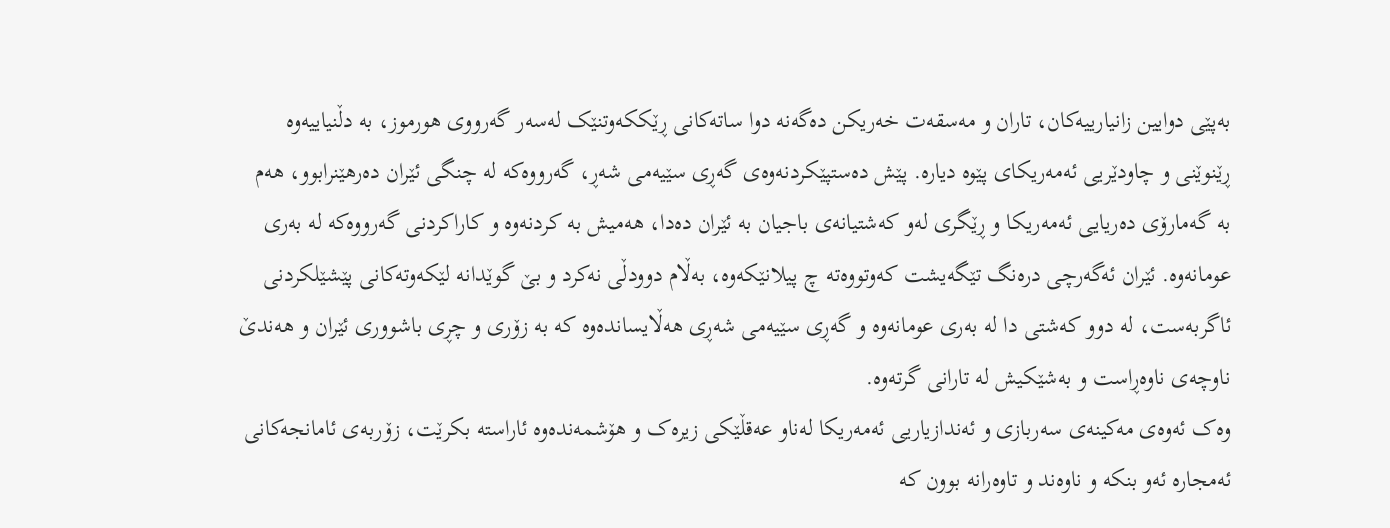بەپێی دوایین زانیارییەکان، تاران و مەسقەت خەریکن دەگەنە دوا ساتەکانی ڕێککەوتنێک لەسەر گەرووی هورموز، بە دڵنیاییەوە ڕێنوێنی و چاودێریی ئەمەریکای پێوە دیارە. پێش دەستپێکردنەوەی گەڕی سێیەمی شەڕ، گەرووەکە لە چنگی ئێران دەرهێنرابوو، هەم بە گەمارۆی دەریایی ئەمەریکا و ڕێگری لەو کەشتیانەی باجیان بە ئێران دەدا، هەمیش بە کردنەوە و کاراکردنی گەرووەکە لە بەری عومانەوە. ئێران ئەگەرچی درەنگ تێگەیشت کەوتووەتە چ پیلانێکەوە، بەڵام دوودڵی نەکرد و بێ گوێدانە لێکەوتەکانی پێشێلکردنی ئاگربەست، لە دوو کەشتی دا لە بەری عومانەوە و گەڕی سێیەمی شەڕی هەڵایساندەوە کە بە زۆری و چڕی باشووری ئێران و هەندێ ناوچەی ناوەڕاست و بەشێکیش لە تارانی گرتەوە.
وەک ئەوەی مەکینەی سەربازی و ئەندازیاریی ئەمەریکا لەناو عەقڵێکی زیرەک و هۆشمەندەوە ئاراستە بکرێت، زۆربەی ئامانجەکانی ئەمجارە ئەو بنکە و ناوەند و تاوەرانە بوون کە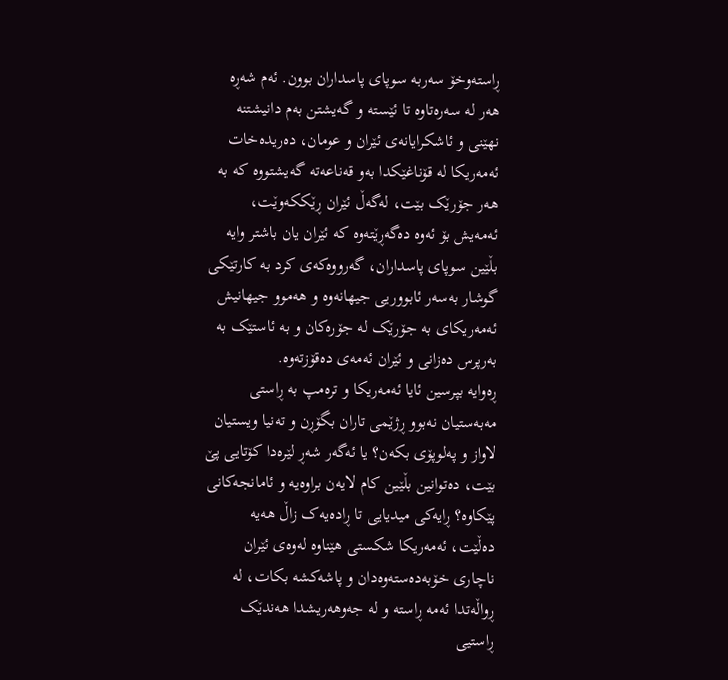ڕاستەوخۆ سەربە سوپای پاسداران بوون. ئەم شەڕە هەر لە سەرەتاوە تا ئێستە و گەیشتن بەم دانیشتنە نهێنی و ئاشکرایانەی ئێران و عومان، دەریدەخات ئەمەریکا لە قۆناغێکدا بەو قەناعەتە گەیشتووە کە بە هەر جۆرێک بێت، لەگەڵ ئێران ڕێککەوێت، ئەمەیش بۆ ئەوە دەگەڕێتەوە كە ئێران یان باشتر وایە بڵێین سوپای پاسداران، گەرووەکەی کرد بە کارتێکی گوشار بەسەر ئابووریی جیهانەوە و هەموو جیهانیش ئەمەریکای بە جۆرێک لە جۆرەکان و بە ئاستێک بە بەرپرس دەزانی و ئێران ئەمەی دەقۆزتەوە.
ڕەوایە بپرسین ئایا ئەمەریکا و ترەمپ بە ڕاستی مەبەستیان نەبوو ڕژێمی تاران بگۆڕن و تەنیا ویستیان لاواز و پەلوپۆی بکەن؟ یا ئەگەر شەڕ لێرەدا کۆتایی پێ بێت، دەتوانین بڵێین کام لایەن براوەیە و ئامانجەکانی پێکاوە؟ ڕایەکی میدیایی تا ڕادەیەک زاڵ هەیە دەڵێت، ئەمەریکا شکستی هێناوە لەوەی ئێران ناچاری خۆبەدەستەوەدان و پاشەکشە بکات، لە ڕواڵەتدا ئەمە ڕاستە و لە جەوهەریشدا هەندێک ڕاستیی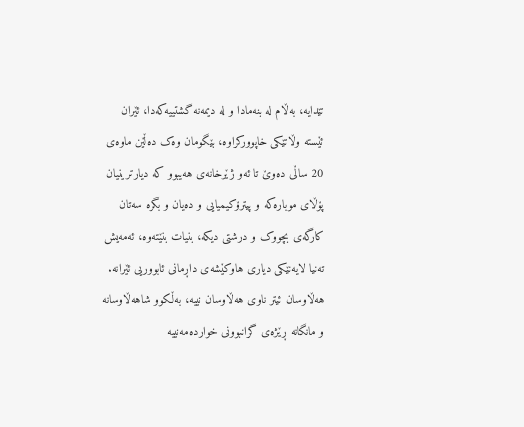تێدایە، بەڵام لە بنەمادا و لە دیمەنە گشتییەکەدا، ئێران ئێستە وڵاتێکی خاپوورکراوە، بێگومان وەک دەڵێن ماوەی 20 ساڵی دەوێ تا ئەو ژێرخانەی هەیبوو كە دیارترینیان پۆڵای موبارەکە و پیترۆکیمیایی و دەیان و بگرە سەتان كارگەی بچووک و درشتی دیکە، بنیات بنێتەوە، ئەمەیش تەنیا لایەنێکی دیاری هاوکێشەی داڕمانی ئابووریی ئێرانە.
هەڵاوسان ئیتر ناوی هەڵاوسان نییە، بەڵکوو شاهەڵاوسانە و مانگانە ڕێژەی گرانبوونی خواردەمەنییە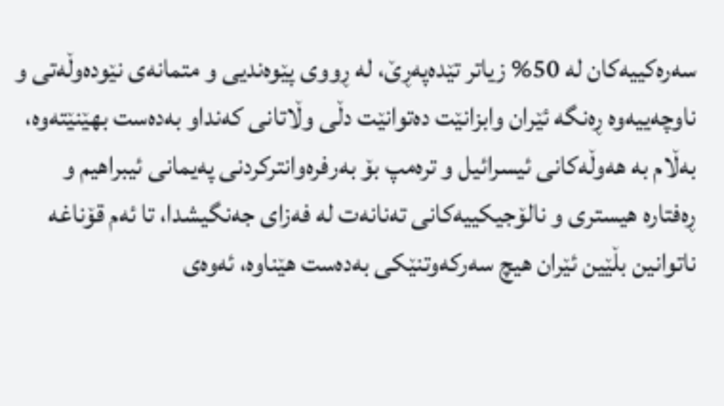سەرەکییەکان لە 50% زیاتر تێدەپەڕێ، لە ڕووی پێوەندیی و متمانەی نێودەوڵەتی و ناوچەییەوە ڕەنگە ئێران وابزانێت دەتوانێت دڵی وڵاتانی کەنداو بەدەست بهێنێتەوە، بەڵام بە هەوڵەکانی ئیسرائیل و ترەمپ بۆ بەرفرەوانترکردنی پەیمانی ئیبراهیم و ڕەفتارە هیستری و نالۆجیکییەکانی تەنانەت لە فەزای جەنگیشدا، تا ئەم قۆناغە ناتوانین بڵێین ئێران هیچ سەرکەوتنێکی بەدەست هێناوە، ئەوەی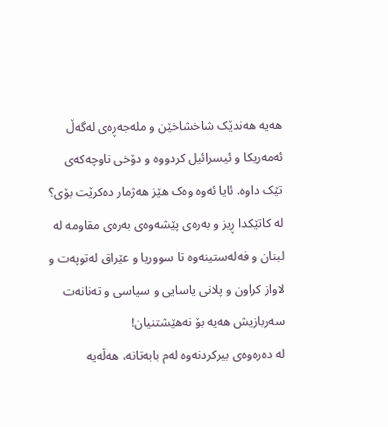هەیە هەندێک شاخشاخێن و ملەجەڕەی لەگەڵ ئەمەریکا و ئیسرائیل کردووە و دۆخی ناوچەکەی تێک داوە. ئایا ئەوە وەک هێز هەژمار دەکرێت بۆی؟ لە کاتێکدا ڕیز و بەرەی پێشەوەی بەرەی مقاومە لە لبنان و فەلەستینەوە تا سووریا و عێراق لەتوپەت و لاواز کراون و پلانی یاسایی و سیاسی و تەنانەت سەربازیش هەیە بۆ نەهێشتنیان!
لە دەرەوەی بیرکردنەوە لەم بابەتانە، هەڵەیە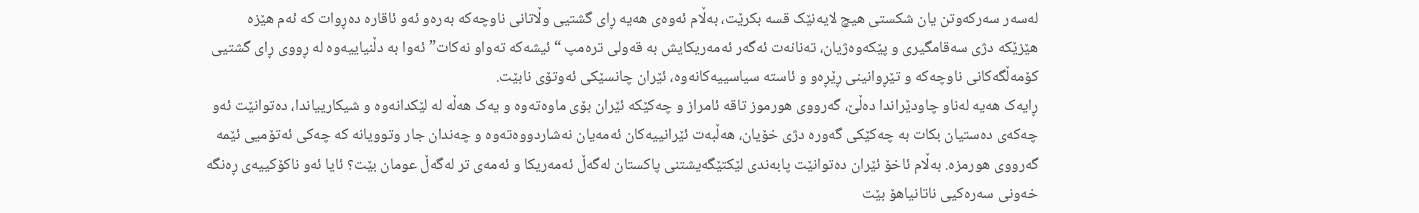لەسەر سەرکەوتن یان شکستی هیچ لایەنێک قسە بکرێت، بەڵام ئەوەی هەیە ڕای گشتیی وڵاتانی ناوچەکە بەرەو ئەو ئاقارە دەڕوات کە ئەم هێزە هێزێکە دژی سەقامگیری و پێکەوەژیان، تەنانەت ئەگەر ئەمەریکایش بە قەولی ترەمپ “ئیشەکە تەواو نەکات” ئەوا بە دڵنیاییەوە لە ڕووی ڕای گشتیی کۆمەڵگەکانی ناوچەکە و تێڕوانینی ڕێڕەو و ئاستە سیاسییەکانەوە، ئێران چانسێکی ئەوتۆی نابێت.
ڕایەک هەیە لەناو چاودێراندا دەڵێ، گەرووی هورموز تاقە ئامراز و چەکێکە ئێران بۆی ماوەتەوە و یەک هەڵە لە لێکدانەوە و شیکارییاندا، دەتوانێت ئەو چەکەی دەستیان بکات بە چەکێکی گەورە دژی خۆیان، هەڵبەت ئێرانییەکان ئەمەیان نەشاردووەتەوە و چەندان جار وتوویانە کە چەکی ئەتۆمیی ئێمە گەرووی هورمزە. بەڵام ئاخۆ ئێران دەتوانێت پابەندی لێکتێگەیشتنی پاکستان لەگەڵ ئەمەریکا و ئەمەی تر لەگەڵ عومان بێت؟ ئایا ئەو ناکۆکییەی ڕەنگە خەونی سەرەکیی ناتانیاهۆ بێت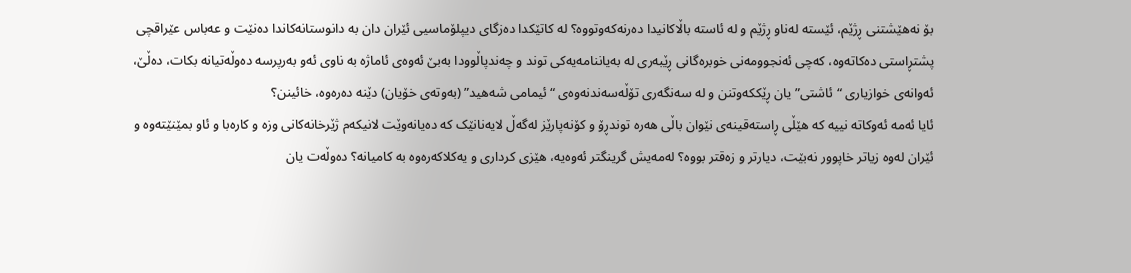بۆ نەهێشتنی ڕژێم، ئێستە لەناو ڕژێم و لە ئاستە باڵاکانیدا دەرنەکەوتووە؟ لە کاتێکدا دەزگای دیپلۆماسیی ئێران دان بە دانوستانەکاندا دەنێت و عەباس عێراقچی پشتڕاستی دەکاتەوە، کەچی ئەنجوومەنی خوبرەگانی ڕێبەری لە بەیاننامەیەکی توند و چەندپاڵوودا بەبێ ئەوەی ئاماژە بە ناوی ئەو بەرپرسە دەوڵەتیانە بکات، دەڵێ، ئەوانەی خوازیاری “ئاشتی” یان ڕێککەوتنن و لە سەنگەری تۆڵەسەندنەوەی “ئیمامی شەهید” (بەوتەی خۆیان) دێنە دەرەوە، خائینن؟
ئایا ئەمە ئەوکاتە نییە کە هێڵی ڕاستەقینەی نێوان باڵی هەرە توندڕۆ و كۆنەپارێز لەگەڵ لایەنانێک کە دەیانەوێت لانیکەم ژێرخانەکانی وزە و کارەبا و ئاو بمێنێتەوە و ئێران لەوە زیاتر خاپوور نەبێت، دیارتر و زەقتر بووە؟ لەمەیش گرینگتر ئەوەیە، هێزی کرداری و یەکلاکەرەوە بە کامیانە؟ دەوڵەت یان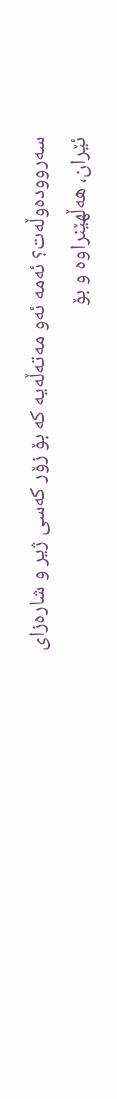سەروودەوڵەت؟ ئەمە ئەو مەتەڵەیە کە بۆ زۆر كەسی ژیر و شارەزای ئێران، هەڵهێنراوە و بۆ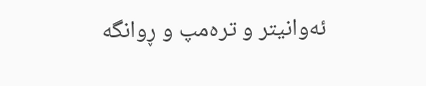ئەوانیتر و ترەمپ و ڕوانگە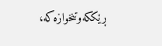ڕێککەوتنخوازەکە،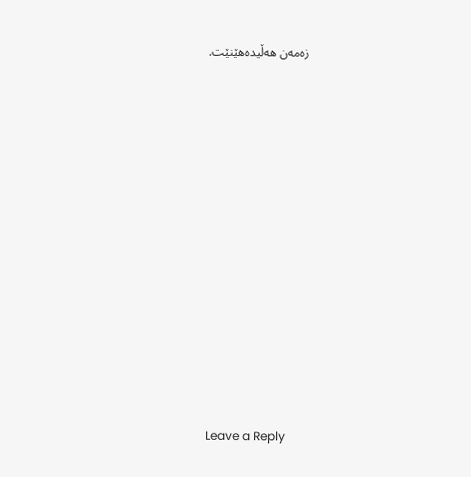زەمەن هەڵیدەهێنێت.
















Leave a Reply